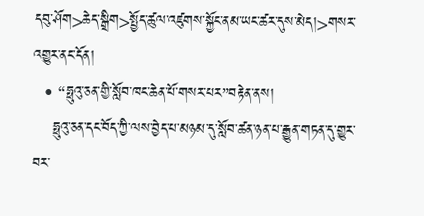དབུ་ཤོག>ཆེད་སྒྲིག>སྤྱོད་ཚུལ་འཛུགས་སྐྱོང་ནམ་ཡང་ཚར་དུས་མེད།>གསར་འགྱུར་ནང་དོན།
  • “ཧྥུའུ་ཅན་གྱི་སློབ་ཁང་ཆེན་པོ་གསར་པར”བརྟེན་ནས།
    ཧྥུའུ་ཅན་དང་བོད་ཀྱི་ལས་བྱེད་པ་མཉམ་དུ་སློབ་ཚན་ཉན་པ་རྒྱུན་གཏན་དུ་གྱུར་བར་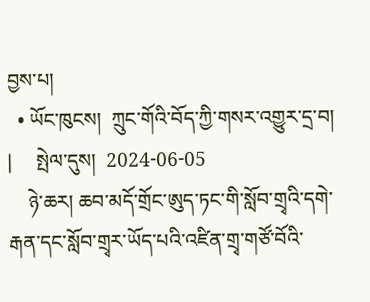བྱས་པ།
  • ཡོང་ཁུངས།  ཀྲུང་གོའི་བོད་ཀྱི་གསར་འགྱུར་དྲ་བ།    |     སྤེལ་དུས།  2024-06-05
    ཉེ་ཆར། ཆབ་མདོ་གྲོང་ཨུད་ཏང་གི་སློབ་གྲྭའི་དགེ་རྒན་དང་སློབ་གྲྭར་ཡོད་པའི་འཛིན་གྲྭ་གཙོ་བོའི་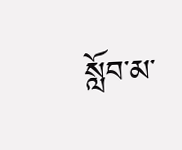སློབ་མ་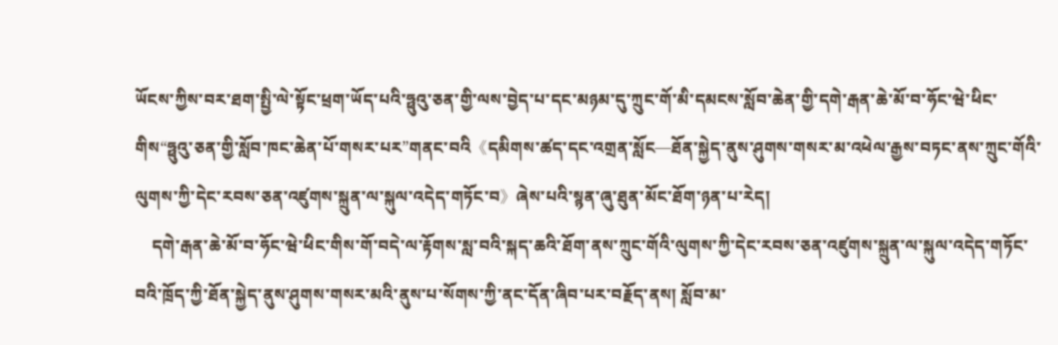ཡོངས་ཀྱིས་བར་ཐག་སྤྱི་ལེ་སྟོང་ཕྲག་ཡོད་པའི་ཧྥུའུ་ཅན་གྱི་ལས་བྱེད་པ་དང་མཉམ་དུ་ཀྲུང་གོ་མི་དམངས་སློབ་ཆེན་གྱི་དགེ་རྒན་ཆེ་མོ་བ་ཧོང་ཝེ་ཕིང་གིས“ཧྥུའུ་ཅན་གྱི་སློབ་ཁང་ཆེན་པོ་གསར་པར”གནང་བའི《དམིགས་ཚད་དང་འགྲན་སློང—ཐོན་སྐྱེད་ནུས་ཤུགས་གསར་མ་འཕེལ་རྒྱས་བཏང་ནས་ཀྲུང་གོའི་ལུགས་ཀྱི་དེང་རབས་ཅན་འཛུགས་སྐྲུན་ལ་སྐུལ་འདེད་གཏོང་བ》ཞེས་པའི་སྙན་ཞུ་ཐུན་མོང་ཐོག་ཉན་པ་རེད།
    དགེ་རྒན་ཆེ་མོ་བ་ཧོང་ཝེ་ཕིང་གིས་གོ་བདེ་ལ་རྟོགས་སླ་བའི་སྐད་ཆའི་ཐོག་ནས་ཀྲུང་གོའི་ལུགས་ཀྱི་དེང་རབས་ཅན་འཛུགས་སྐྲུན་ལ་སྐུལ་འདེད་གཏོང་བའི་ཁྲོད་ཀྱི་ཐོན་སྐྱེད་ནུས་ཤུགས་གསར་མའི་ནུས་པ་སོགས་ཀྱི་ནང་དོན་ཞིབ་པར་བརྗོད་ནས། སློབ་མ་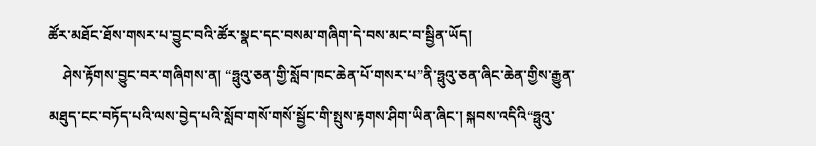ཚོར་མཐོང་ཐོས་གསར་པ་བྱུང་བའི་ཚོར་སྣང་དང་བསམ་གཞིག་དེ་བས་མང་བ་སྦྱིན་ཡོད།
    ཤེས་རྟོགས་བྱུང་བར་གཞིགས་ན། “ཧྥུའུ་ཅན་གྱི་སློབ་ཁང་ཆེན་པོ་གསར་པ”ནི་ཧྥུའུ་ཅན་ཞིང་ཆེན་གྱིས་རྒྱུན་མཐུད་ངང་བཏོད་པའི་ལས་བྱེད་པའི་སློབ་གསོ་གསོ་སྦྱོང་གི་སྤུས་རྟགས་ཤིག་ཡིན་ཞིང་། སྐབས་འདིའི“ཧྥུའུ་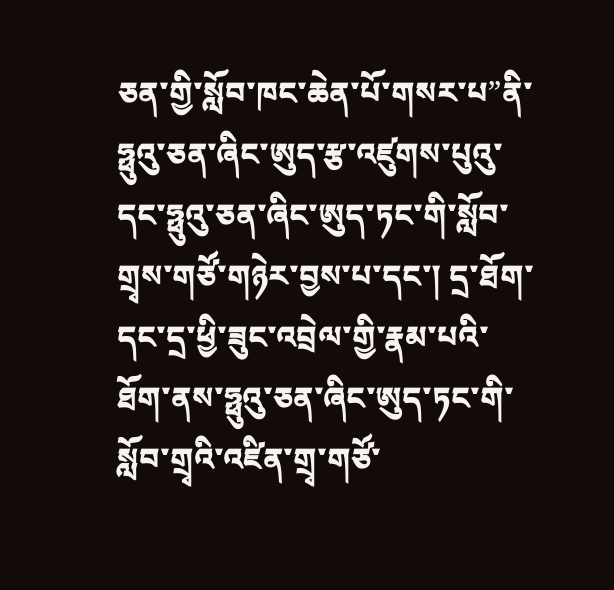ཅན་གྱི་སློབ་ཁང་ཆེན་པོ་གསར་པ”ནི་ཧྥུའུ་ཅན་ཞིང་ཨུད་རྩ་འཛུགས་པུའུ་དང་ཧྥུའུ་ཅན་ཞིང་ཨུད་ཏང་གི་སློབ་གྲྭས་གཙོ་གཉེར་བྱས་པ་དང་། དྲ་ཐོག་དང་དྲ་ཕྱི་ཟུང་འབྲེལ་གྱི་རྣམ་པའི་ཐོག་ནས་ཧྥུའུ་ཅན་ཞིང་ཨུད་ཏང་གི་སློབ་གྲྭའི་འཛིན་གྲྭ་གཙོ་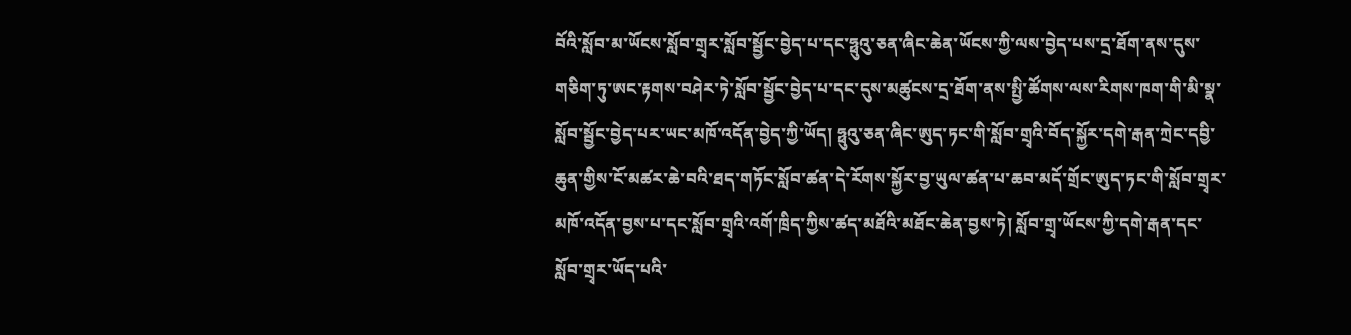བོའི་སློབ་མ་ཡོངས་སློབ་གྲྭར་སློབ་སྦྱོང་བྱེད་པ་དང་ཧྥུའུ་ཅན་ཞིང་ཆེན་ཡོངས་ཀྱི་ལས་བྱེད་པས་དྲ་ཐོག་ནས་དུས་གཅིག་ཏུ་ཨང་རྟགས་བཤེར་ཏེ་སློབ་སྦྱོང་བྱེད་པ་དང་དུས་མཚུངས་དྲ་ཐོག་ནས་སྤྱི་ཚོགས་ལས་རིགས་ཁག་གི་མི་སྣ་སློབ་སྦྱོང་བྱེད་པར་ཡང་མཁོ་འདོན་བྱེད་ཀྱི་ཡོད། ཧྥུའུ་ཅན་ཞིང་ཨུད་ཏང་གི་སློབ་གྲྭའི་བོད་སྐྱོར་དགེ་རྒན་ཀྲེང་དབྱི་ཆུན་གྱིས་ངོ་མཚར་ཆེ་བའི་ཐད་གཏོང་སློབ་ཚན་དེ་རོགས་སྐྱོར་བྱ་ཡུལ་ཚན་པ་ཆབ་མདོ་གྲོང་ཨུད་ཏང་གི་སློབ་གྲྭར་མཁོ་འདོན་བྱས་པ་དང་སློབ་གྲྭའི་འགོ་ཁྲིད་ཀྱིས་ཚད་མཐོའི་མཐོང་ཆེན་བྱས་ཏེ། སློབ་གྲྭ་ཡོངས་ཀྱི་དགེ་རྒན་དང་སློབ་གྲྭར་ཡོད་པའི་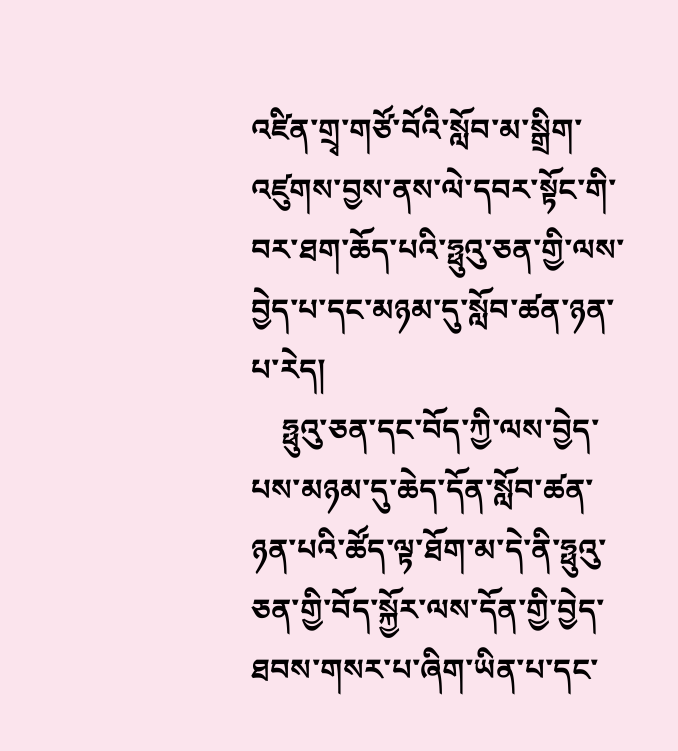འཛིན་གྲྭ་གཙོ་བོའི་སློབ་མ་སྒྲིག་འཛུགས་བྱས་ནས་ལེ་དབར་སྟོང་གི་བར་ཐག་ཆོད་པའི་ཧྥུའུ་ཅན་གྱི་ལས་བྱེད་པ་དང་མཉམ་དུ་སློབ་ཚན་ཉན་པ་རེད།
    ཧྥུའུ་ཅན་དང་བོད་ཀྱི་ལས་བྱེད་པས་མཉམ་དུ་ཆེད་དོན་སློབ་ཚན་ཉན་པའི་ཚོད་ལྟ་ཐོག་མ་དེ་ནི་ཧྥུའུ་ཅན་གྱི་བོད་སྐྱོར་ལས་དོན་གྱི་བྱེད་ཐབས་གསར་པ་ཞིག་ཡིན་པ་དང་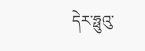དེར་ཧྥུའུ་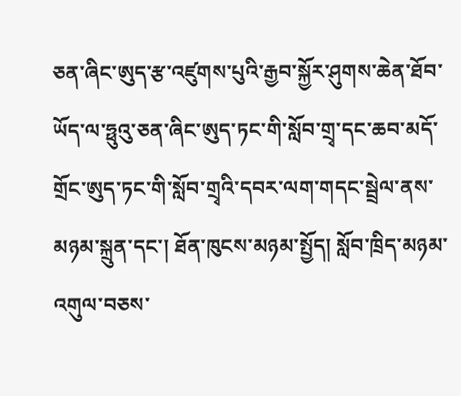ཅན་ཞིང་ཨུད་རྩ་འཛུགས་པུའི་རྒྱབ་སྐྱོར་ཤུགས་ཆེན་ཐོབ་ཡོད་ལ་ཧྥུའུ་ཅན་ཞིང་ཨུད་ཏང་གི་སློབ་གྲྭ་དང་ཆབ་མདོ་གྲོང་ཨུད་ཏང་གི་སློབ་གྲྭའི་དབར་ལག་གདང་སྦྲེལ་ནས་མཉམ་སྐྲུན་དང་། ཐོན་ཁུངས་མཉམ་སྤྱོད། སློབ་ཁྲིད་མཉམ་འགུལ་བཅས་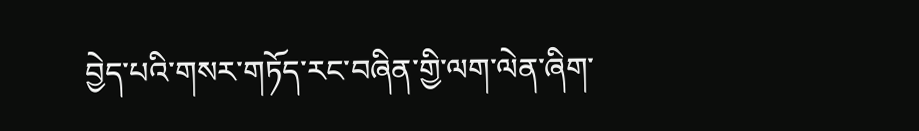བྱེད་པའི་གསར་གཏོད་རང་བཞིན་གྱི་ལག་ལེན་ཞིག་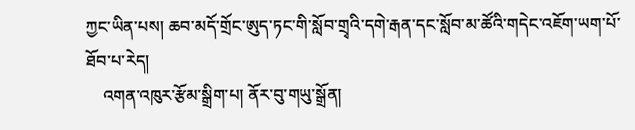ཀྱང་ཡིན་པས། ཆབ་མདོ་གྲོང་ཨུད་ཏང་གི་སློབ་གྲྭའི་དགེ་རྒན་དང་སློབ་མ་ཚོའི་གདེང་འཇོག་ཡག་པོ་ཐོབ་པ་རེད།
    འགན་འཁུར་རྩོམ་སྒྲིག་པ། ནོར་བུ་གཡུ་སྒྲོན།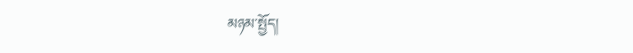མཉམ་སྤྱོད།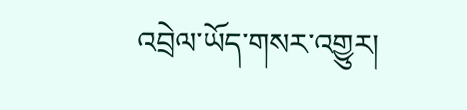འབྲེལ་ཡོད་གསར་འགྱུར།